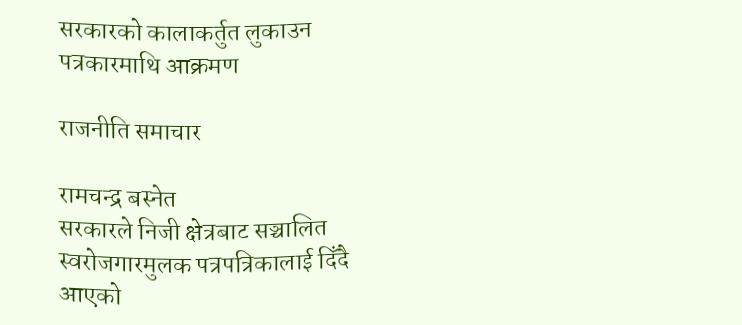सरकारको कालाकर्तुत लुकाउन पत्रकारमाथि आक्रमण

राजनीति समाचार

रामचन्द्र बस्नेत
सरकारले निजी क्षेत्रबाट सञ्चालित स्वरोजगारमुलक पत्रपत्रिकालाई दिँदै आएको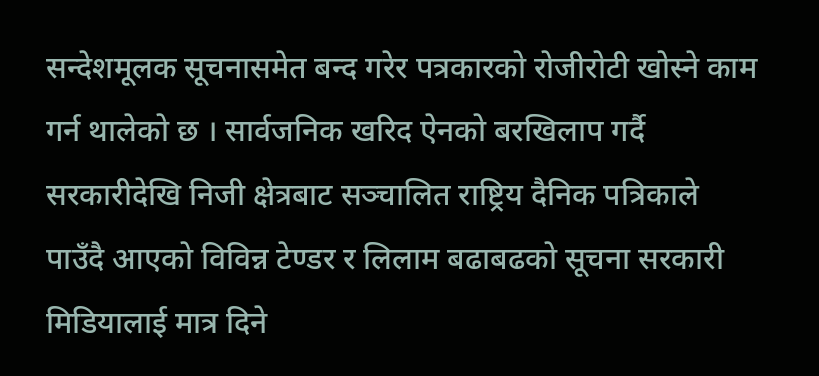सन्देशमूलक सूचनासमेत बन्द गरेर पत्रकारको रोजीरोटी खोस्ने काम गर्न थालेको छ । सार्वजनिक खरिद ऐनको बरखिलाप गर्दै सरकारीदेखि निजी क्षेत्रबाट सञ्चालित राष्ट्रिय दैनिक पत्रिकाले पाउँदै आएको विविन्न टेण्डर र लिलाम बढाबढको सूचना सरकारी मिडियालाई मात्र दिने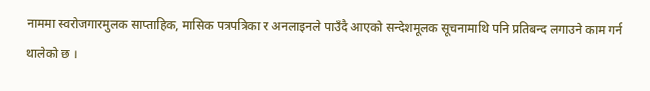नाममा स्वरोजगारमुलक साप्ताहिक, मासिक पत्रपत्रिका र अनलाइनले पाउँदै आएको सन्देशमूलक सूचनामाथि पनि प्रतिबन्द लगाउने काम गर्न थालेको छ ।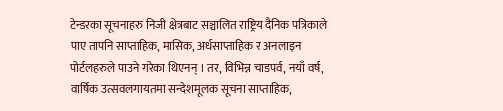टेन्डरका सूचनाहरु निजी क्षेत्रबाट सञ्चालित राष्ट्रिय दैनिक पत्रिकाले पाए तापनि साप्ताहिक, मासिक, अर्धसाप्ताहिक र अनलाइन पोर्टलहरुले पाउने गरेका थिएनन् । तर, विभिन्न चाडपर्व, नयाँ वर्ष, वार्षिक उत्सवलगायतमा सन्देशमूलक सूचना साप्ताहिक,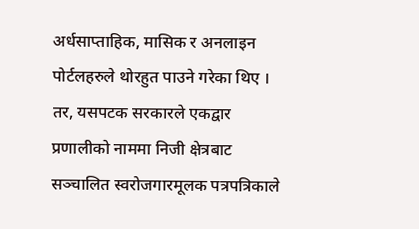अर्धसाप्ताहिक, मासिक र अनलाइन पोर्टलहरुले थोरहुत पाउने गरेका थिए । तर, यसपटक सरकारले एकद्वार प्रणालीको नाममा निजी क्षेत्रबाट सञ्चालित स्वरोजगारमूलक पत्रपत्रिकाले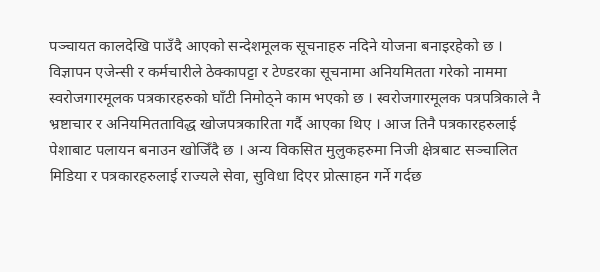पञ्चायत कालदेखि पाउँदै आएको सन्देशमूलक सूचनाहरु नदिने योजना बनाइरहेको छ । विज्ञापन एजेन्सी र कर्मचारीले ठेक्कापट्टा र टेण्डरका सूचनामा अनियमितता गरेको नाममा स्वरोजगारमूलक पत्रकारहरुको घाँटी निमोठ्ने काम भएको छ । स्वरोजगारमूलक पत्रपत्रिकाले नै भ्रष्टाचार र अनियमितताविद्ध खोजपत्रकारिता गर्दै आएका थिए । आज तिनै पत्रकारहरुलाई पेशाबाट पलायन बनाउन खोजिँदै छ । अन्य विकसित मुलुकहरुमा निजी क्षेत्रबाट सञ्चालित मिडिया र पत्रकारहरुलाई राज्यले सेवा, सुविधा दिएर प्रोत्साहन गर्ने गर्दछ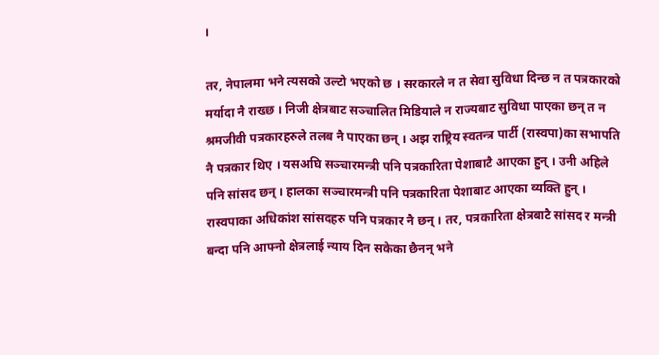।

तर, नेपालमा भने त्यसको उल्टो भएको छ । सरकारले न त सेवा सुविधा दिन्छ न त पत्रकारको मर्यादा नै राख्छ । निजी क्षेत्रबाट सञ्चालित मिडियाले न राज्यबाट सुविधा पाएका छन् त न श्रमजीवी पत्रकारहरुले तलब नै पाएका छन् । अझ राष्ट्रिय स्वतन्त्र पार्टी (रास्वपा)का सभापति नै पत्रकार थिए । यसअघि सञ्चारमन्त्री पनि पत्रकारिता पेशाबाटै आएका हुन् । उनी अहिले पनि सांसद छन् । हालका सञ्चारमन्त्री पनि पत्रकारिता पेशाबाट आएका व्यक्ति हुन् । रास्वपाका अधिकांश सांसदहरु पनि पत्रकार नै छन् । तर, पत्रकारिता क्षेत्रबाटै सांसद र मन्त्री बन्दा पनि आफ्नो क्षेत्रलाई न्याय दिन सकेका छैनन् भने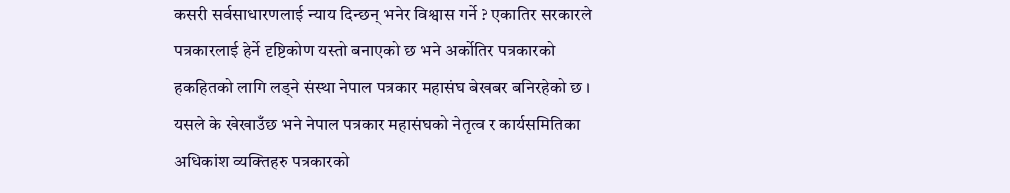कसरी सर्वसाधारणलाई न्याय दिन्छन् भनेर विश्वास गर्ने ? एकातिर सरकारले पत्रकारलाई हेर्ने दृष्टिकोण यस्तो बनाएको छ भने अर्कोतिर पत्रकारको हकहितको लागि लड्ने संस्था नेपाल पत्रकार महासंघ बेखबर बनिरहेको छ । यसले के खेखाउँछ भने नेपाल पत्रकार महासंघको नेतृत्व र कार्यसमितिका अधिकांश व्यक्तिहरु पत्रकारको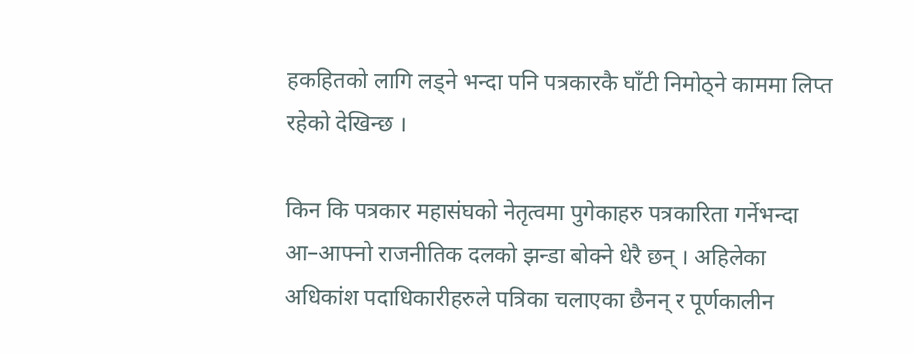हकहितको लागि लड्ने भन्दा पनि पत्रकारकै घाँटी निमोठ्ने काममा लिप्त रहेको देखिन्छ ।

किन कि पत्रकार महासंघको नेतृत्वमा पुगेकाहरु पत्रकारिता गर्नेभन्दा आ–आफ्नो राजनीतिक दलको झन्डा बोक्ने धेरै छन् । अहिलेका अधिकांश पदाधिकारीहरुले पत्रिका चलाएका छैनन् र पूर्णकालीन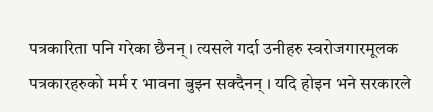पत्रकारिता पनि गरेका छैनन् । त्यसले गर्दा उनीहरु स्वरोजगारमूलक पत्रकारहरुको मर्म र भावना बुझ्न सक्दैनन् । यदि होइन भने सरकारले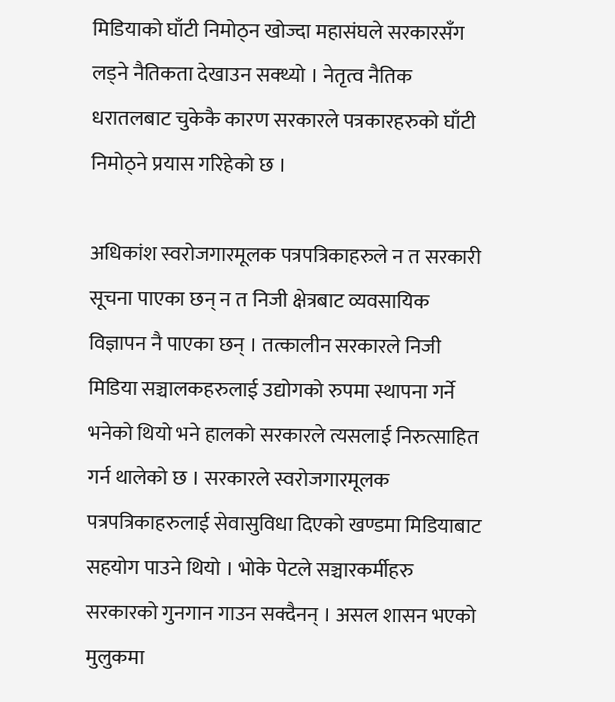मिडियाको घाँटी निमोठ्न खोज्दा महासंघले सरकारसँग लड्ने नैतिकता देखाउन सक्थ्यो । नेतृत्व नैतिक धरातलबाट चुकेकै कारण सरकारले पत्रकारहरुको घाँटी निमोठ्ने प्रयास गरिहेको छ ।

अधिकांश स्वरोजगारमूलक पत्रपत्रिकाहरुले न त सरकारी सूचना पाएका छन् न त निजी क्षेत्रबाट व्यवसायिक विज्ञापन नै पाएका छन् । तत्कालीन सरकारले निजी मिडिया सञ्चालकहरुलाई उद्योगको रुपमा स्थापना गर्ने भनेको थियो भने हालको सरकारले त्यसलाई निरुत्साहित गर्न थालेको छ । सरकारले स्वरोजगारमूलक पत्रपत्रिकाहरुलाई सेवासुविधा दिएको खण्डमा मिडियाबाट सहयोग पाउने थियो । भोके पेटले सञ्चारकर्मीहरु सरकारको गुनगान गाउन सक्दैनन् । असल शासन भएको मुलुकमा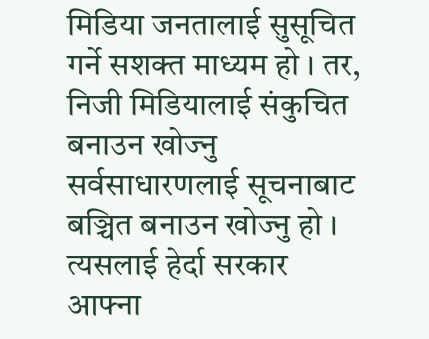मिडिया जनतालाई सुसूचित गर्ने सशक्त माध्यम हो । तर, निजी मिडियालाई संकुचित बनाउन खोज्नु सर्वसाधारणलाई सूचनाबाट बञ्चित बनाउन खोज्नु हो । त्यसलाई हेर्दा सरकार आफ्ना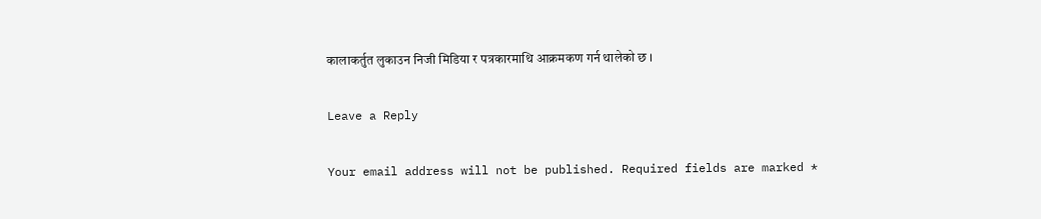कालाकर्तुत लुकाउन निजी मिडिया र पत्रकारमाथि आक्रमकण गर्न थालेको छ ।

Leave a Reply

Your email address will not be published. Required fields are marked *